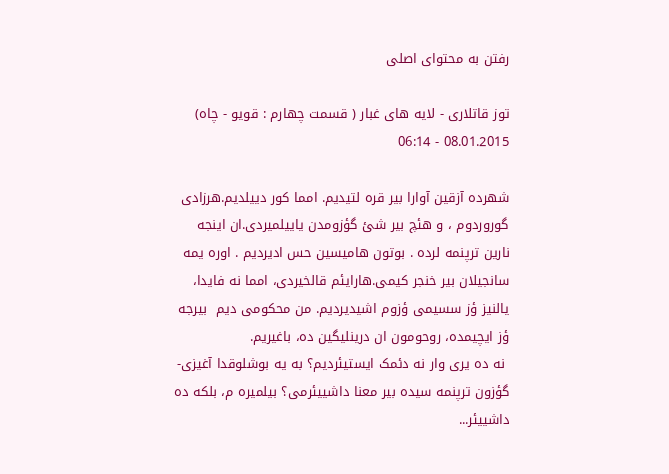رفتن به محتوای اصلی

توز قاتلاری - لایه های غبار ( قسمت چهارم : قویو - چاه)
08.01.2015 - 06:14

شهرده آزقین آوارا بیر قره لتیدیم. امما کور دییلدیم.هرزادی گوروردوم ، و هئچ بیر شئ گؤزومدن یاییلمیردی.ان اینجه نارین ترپنمه لرده . بوتون هامیسین حس ادیردیم . اوره یمه سانجیلان بیر خنجر کیمی.هارایئم قالخیردی، امما نه فایدا، یالنیز ؤز سسیمی ؤزوم اشیدیردیم. من محکومی دیم  بیرجه ؤز ایچیمده، روحومون ان درینلیگین ده، باغیریم.
 نه ده یری وار نه دئمک ایستیئردیم؟ به یه بوشلوقدا آغیزی-گؤزون ترپنمه سیده بیر معنا داشییئرمی؟ بیلمیره م، بلکه ده داشییئر...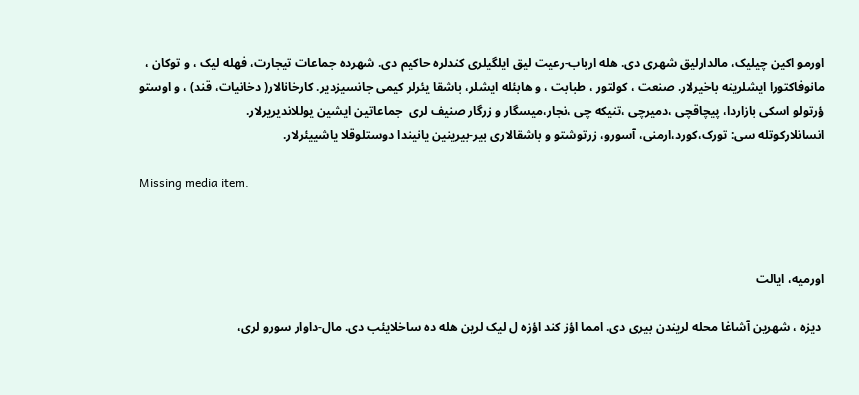اورمو اکین چیلیک، مالدارلیق شهری دی. هله ارباب-رعیت لیق ایلگیلری کندلره حاکیم دی. شهرده جماعات تیجارت، فهله لیک ، و توکان ، مانوفاکتورا ایشلرینه باخیرلار. صنعت ، کولتور ، طبابت ، و هابئله ایشلر، باشقا یئرلر کیمی جانسیزدیر. کارخانالار( دخانیات، قند) ، و اوستو ؤرتولو اسکی بازاردا، پیچاقچی ،دمیرچی ،تنیکه چی ،نجار،میسگار و زرگار صنیف لری  جماعاتین ایشین یوللاندیریرلار.
انسانلارکوتله سی: تورک،کورد،ارمنی، آسورو، زرتوشتو و باشقالاری بیر-بیرینین یانیندا دوستلوقلا یاشییئرلار.

Missing media item.



اورمیه، ایالت

 دیزه ، شهرین آشاغا محله لریندن بیری دی. امما اؤز کند اؤزه ل لیک لرین هله ده ساخلایئب دی. مال-داوار سورو لری،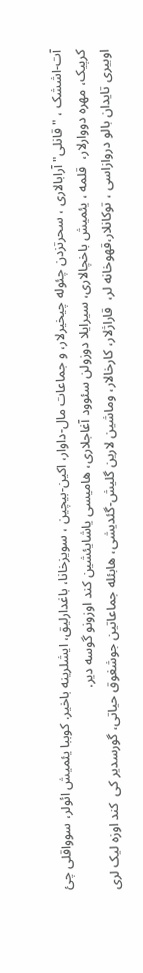آت-اششک ، "قانلی" آرابالاری ، سحرتزدن چئوله چیخیرلار، و جماعات مال-داوار، اکین-بیچین ، سویزخانا، باغدارلیق، ایشلرینه باخیر. کوببا یئمیش ائولر، سوواقلی چئ کرپیک، مهره دووارلار،  قلمه ، یئمیش باخچالاری، سیرایلا دوزولن سئوود آغاجلاری، هامیسی یاشایئشین کند اوزونو گوسه دیر.
اوبیری تایدان بالو دروازاسی ، توکانلار،قهوخانه لر،  قاراژلار، کارخالار، وماشین لارین گلیش-گئدیشی، هابئله جماعاتین جوشغوق حیاتی، گورسدیر کی  کند اوزه لیک لری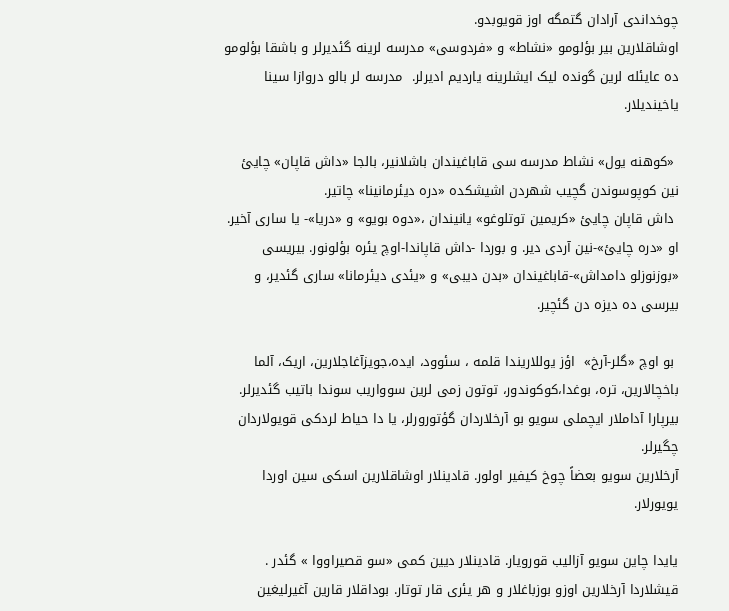چوخداندی آرادان گتمگه اوز قویوبدو.
اوشاقلارین بیر بؤلومو «نشاط» و «فردوسی» مدرسه لرینه گئدیرلر و باشقا بؤلومو ده عایئله لرین گونده لیک ایشلرینه یاردیم ادیرلر.  مدرسه لر بالو دروازا سینا یاخیندیلار.

 «کوهنه یول» نشاط مدرسه سی قاباغیندان باشلانیر، بالجا «داش قاپان» چایئ نین کوپوسوندن گچیب شهردن اشیشکده «دره دیئرمانینا» چاتیر.
 داش قاپان چایئ «کریمین توتلوغو» یانیندان ،«دوه بویو» و «دریا»- یا ساری آخیر. او «دره چایئ»-نین آردی دیر. و بوردا -داش قاپاندا-اوچ یئره بؤلونور. بیریسی «بوزنوزلو دامداش»-قاباغیندان «بدن دیبی» و «یئدی دیئرمانا» ساری گئدیر، و بیرسی ده دیزه دن گئچیر.

 بو اوچ «گلر-آرخ»  اؤز یوللاریندا قلمه ، سئوود، ایده،جویزآغاجلارین، اریک، آلما باخچالارین، تره، بوغدا،کوکوندور، توتون زمی لرین سوواریب سوندا باتیب گئدیرلر.
بیرپارا آداملار ایچملی سویو بو آرخلاردان گؤتورورلر، یا دا حیاط لردکی قویولاردان چگیرلر.
آرخلارین سویو بعضاً چوخ کیفیر اولور. قادینلار اوشاقلارین اسکی سین اوردا یویورلار.

یایدا چاین سویو آزالیب قورویار. قادینلار دیین کمی «سو قصیراووا » گئدر . قیشلاردا آرخلارین اوزو بوزباغلار و هر یئری قار توتار. بوداقلار قارین آغیرلیغین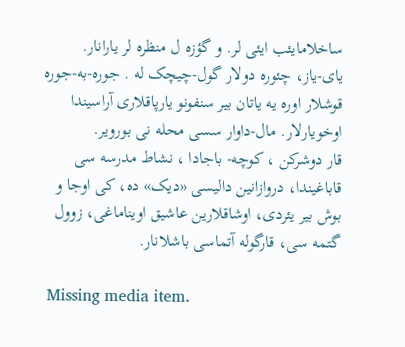ساخلامایئب ایئی لر. و گؤزه ل منظره لر یارانار.
یای-یاز، چئوره دولار گول-چیچک له . جوره-به-جوره قوشلار اوره یه یاتان بیر سنفونو یارپاقلاری آراسیندا اوخویارلار. مال-داوار سسی محله نی بورویر.
قار دوشرکن ، کوچه- باجادا ، نشاط مدرسه سی قاباغیندا، دروازانین دالیسی «دیک» ده، کی اوجا و بوش بیر یئردی، اوشاقلارین عاشیق اویناماغی، زوول گتمه سی، قارگوله آتماسی باشلانار.

 Missing media item.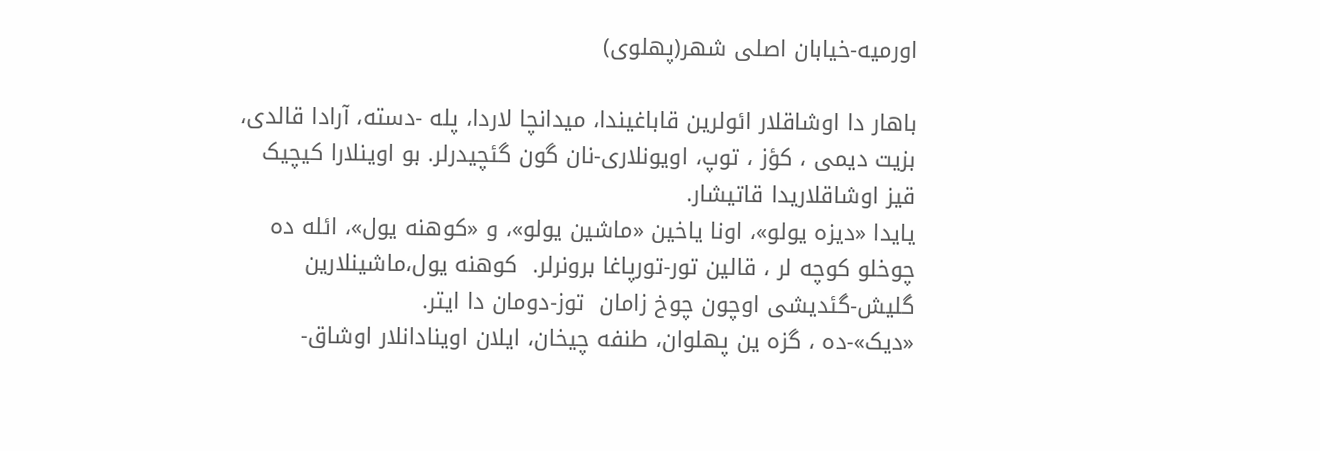اورمیه-خیابان اصلی شهر(پهلوی)

باهار دا اوشاقلار ائولرین قاباغیندا، میدانچا لاردا، پله -دسته، آرادا قالدی، بزیت دیمی ، کؤز ، توپ، اویونلاری-نان گون گئچیدرلر. بو اوینلارا کیچیک قیز اوشاقلاریدا قاتیشار.
یایدا «دیزه یولو»، اونا یاخین «ماشین یولو»، و «کوهنه یول»، ائله ده چوخلو کوچه لر ، قالین تور-تورپاغا برونرلر.  کوهنه یول،ماشینلارین گلیش-گئدیشی اوچون چوخ زامان  توز-دومان دا ایتر.
«دیک»-ده ، گزه ین پهلوان، طنفه چیخان، ایلان اوینادانلار اوشاق-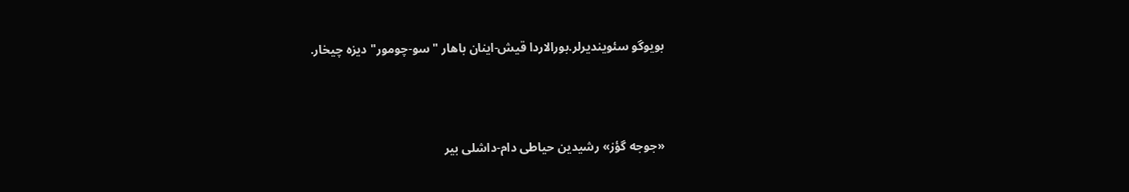بویوگو سئویندیرلر.بورالاردا قیش-اینان باهار "سو-چومور" دیزه چیخار.



«جوجه گؤز» رشیدین حیاطی دام-داشلی بیر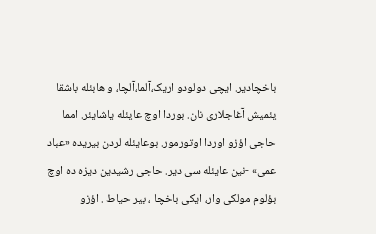باخچادیر. ایچی دولودو اریک،آلما،آلچا، و هابئله باشقا یئمیش آغاجلاری نان. بوردا اوچ عایئله یاشایئر. امما حاجی اؤزو اوردا اوتورمور. بوعایئله لردن بیریده «عباد عمی» -نین عایئله سی دیر. حاجی رشیدین دیزه ده اوچ بؤلوم مولکی وار، ایکی باخچا ، بیر حیاط . اؤزو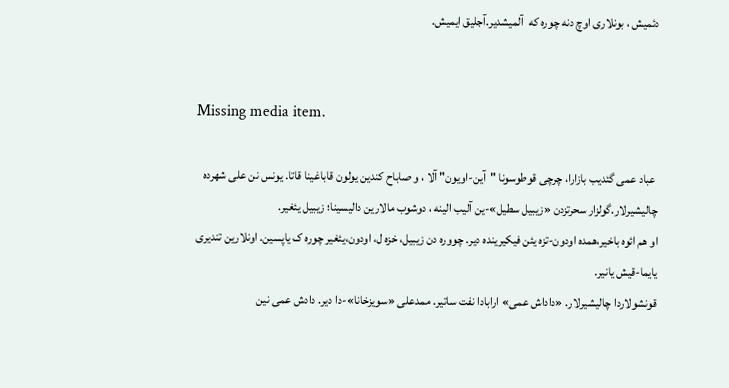دئمیش ، بونلاری اوچ دنه چوره که  آلمیشدیر.آجلیق ایمیش.


Missing media item.

 عباد عمی گئدیب بازارا، چرچی قوطوسونا "آین-اویون" آلا ، و صاباح کندین یولون قاباغینا قاتا. یونس نن علی شهرده چالیشیرلار.گولزار سحرتزدن «زیبیل سطیل»-ین آلیب الینه ، دوشوب مالارین دالیسینا؛ زیبیل یئغیر.
او هم ائوه باخیر،همده اودون-تزه یئن فیکیرینده دیر. چووره دن زیبیل، خزه ل، اودون،یئغیر چوره ک یاپسین. اونلارین تندیری یایما-قیش یانیر.
قونشولاردا چالیشیرلار. «داداش عمی» ارابادا نفت ساتیر. ممدعلی «سویزخانا»-دا دیر. دادش عمی نین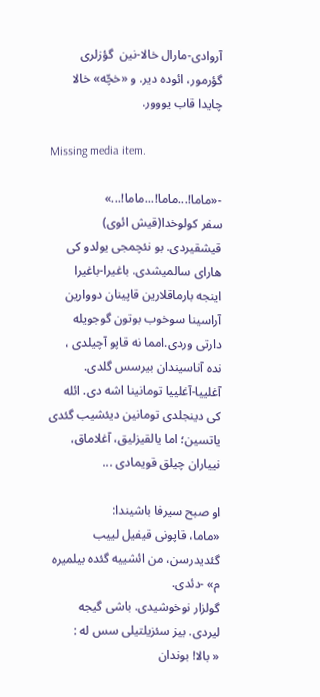آروادی-مارال خالا-نین  گؤزلری گؤرمور، ائوده دیر. و «خچّه» خالا چایدا قاب یووور.

Missing media item.

-«ماما!...ماما!...ماما!...»
سفر کولوخدا(قیش ائوی) قیشقیردی. بو نئچمجی یولدو کی هارای سالمیشدی. باغیرا-باغیرا اینجه بارماقلارین قاپینان دووارین آراسینا سوخوب بوتون گوجویله دارتی وردی.امما نه قاپو آچیلدی ، نده آناسیندان بیرسس گلدی.
آغلییا-آغلییا تومانینا اشه دی. ائله کی دینجلدی تومانین دیئشیب گئدی یاتسین؛ اما یالقیزلیق، آغلاماق، نییاران چیلق قویمادی ...

او صبح سیرفا باشیندا:
«ماما، قاپونی قیفیل لییب گئدیدرسن، من ائشییه گئده بیلمیره م» -دئدی.
گولزار نوخوشیدی. باشی گیجه لیردی. بیز سئزیلتیلی سس له :
« بالا! بوندان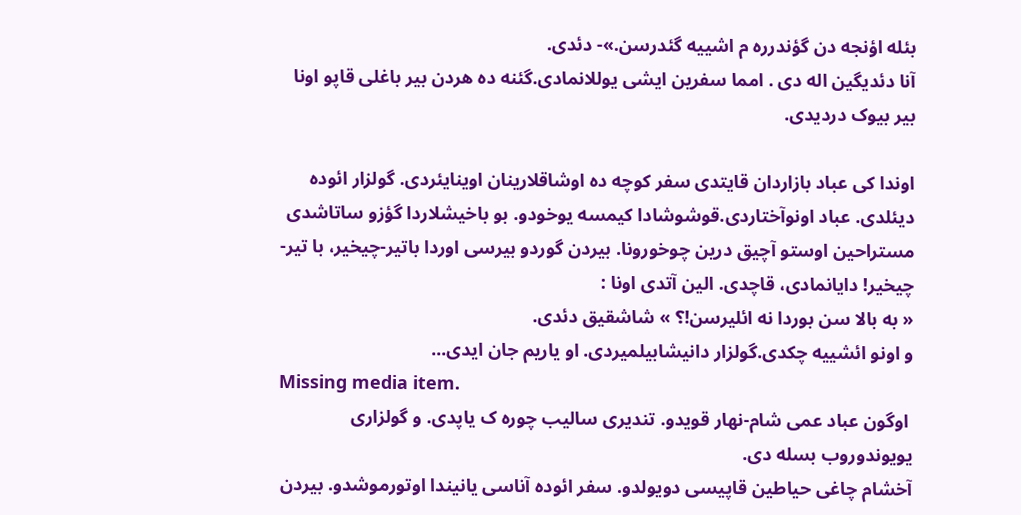بئله اؤنجه دن گؤندرره م اشییه گئدرسن.»- دئدی.
آنا دئدیگین اله دی . امما سفرین ایشی یوللانمادی.گئنه ده هردن بیر باغلی قاپو اونا بیر بیوک دردیدی.

اوندا کی عباد بازاردان قایتدی سفر کوچه ده اوشاقلارینان اوینایئردی. گولزار ائوده دیئلدی. عباد اونوآختاردی.قوشوشادا کیمسه یوخودو. بو باخیشلاردا گؤزو ساتاشدی مستراحین اوستو آچیق درین چوخورونا. بیردن گوردو بیرسی اوردا باتیر-چیخیر، با تیر-چیخیر! دایانمادی، قاچدی. الین آتدی اونا :
« به بالا سن بوردا نه ائلیرسن!؟ » شاشقیق دئدی.
و اونو ائشییه چکدی.گولزار دانیشابیلمیردی. او یاریم جان ایدی...
Missing media item.
 اوگون عباد عمی شام-نهار قویدو. تندیری سالیب چوره ک یاپدی. و گولزاری یویوندوروب بسله دی.
آخشام چاغی حیاطین قاپیسی دویولدو. سفر ائوده آناسی یانیندا اوتورموشدو. بیردن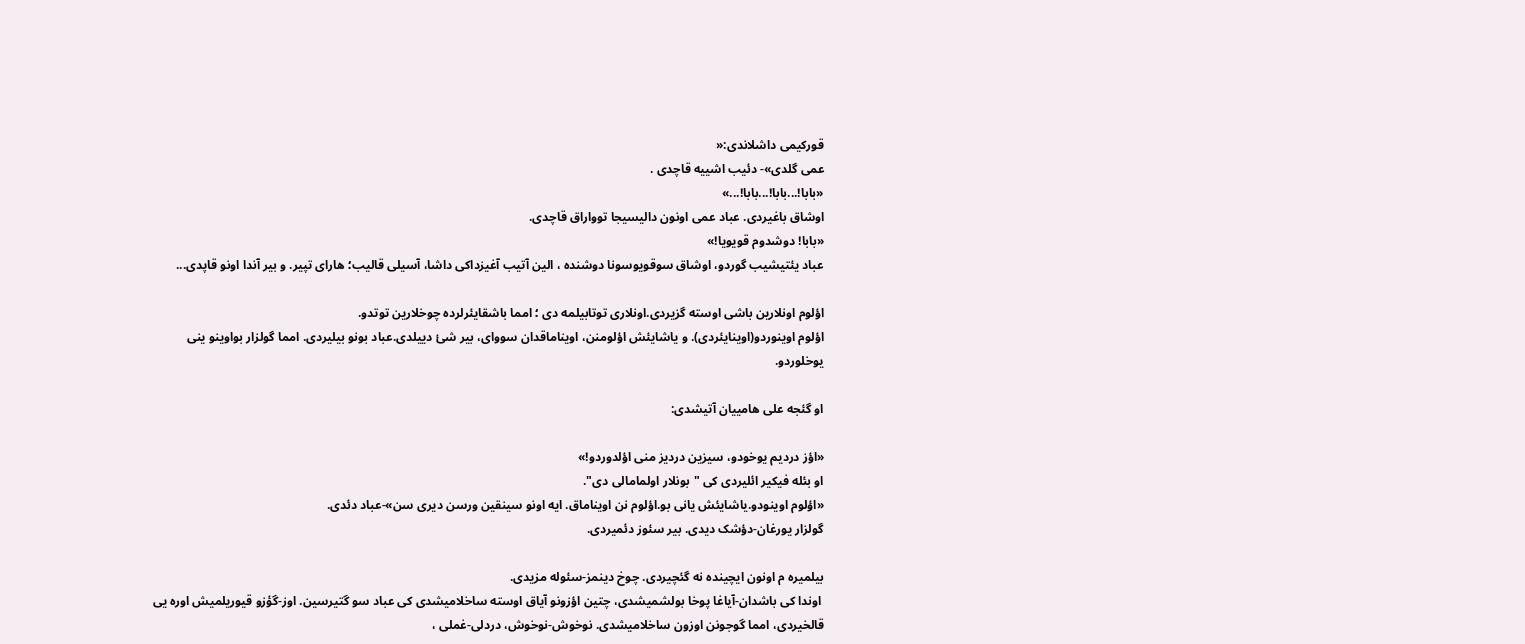قورکیمی داشلاندی:«
عمی گلدی»- دئیب اشییه قاچدی .
«بابا!...بابا!...بابا!...»
اوشاق باغیردی. عباد عمی اونون دالیسیجا توواراق قاچدی.
«بابا! دوشدوم قویویا!»
عباد یئتیشیب گوردو، اوشاق سوقویوسونا دوشنده ، الین آتیب آغیزداکی داشا، آسیلی قالیب؛ هارای تپیر. و بیر آندا اونو قاپدی...

اؤلوم اونلارین باشی اوسته گزیردی.اونلاری توتابیلمه دی ؛ امما باشقایئرلرده چوخلارین توتدو.
اؤلوم اوینوردو(اوینایئردی). و یاشایئش اؤلومنن، اویناماقدان سووای، بیر شئ دییلدی.عباد بونو بیلیردی. امما گولزار بواوینو ینی یوخلوردو.

او گئجه علی هامییان آتیشدی:

«اؤز دردیم یوخودو، سیزین دردیز منی اؤلدوردو!»
او بئله فیکیر ائلیردی کی "بونلار اولمامالی دی".
«اؤلوم اوینودو.یاشایئش یانی بو.اؤلوم نن اویناماق. ایه اونو سینقین ورسن دیری سن»-عباد دئدی.
گولزار یورغان-دؤشک دیدی. بیر سئوز دئمیردی.

بیلمیره م اونون ایچینده نه گئچیردی. چوخ دینمز-سئوله مزیدی.
 اوندا کی باشدان-آیاغا پوخا بولشمیشدی، چتین اؤزونو آیاق اوسته ساخلامیشدی کی عباد سو گتیرسین. اوز-گؤزو قیوریلمیش اوره یی قالخیردی، امما گوجونن اوزون ساخلامیشدی. نوخوش-نوخوش، دردلی-غملی ،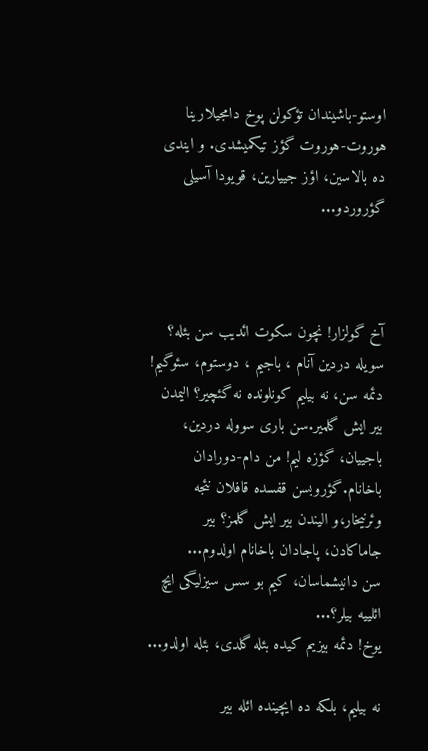اوستو-باشیندان تؤکولن پوخ دامجیلارینا هوروت-هوروت گؤز تیکمیشدی. و ایندی ده بالاسین، اؤز جییارین، قویودا آسیلی گؤروردو...



آخ گولزار! نچون سکوت ائدیب سن بئله؟ سویله دردین آنام ، باجیم ، دوستوم، سئوگیم! دئمه سن، نه بیلیم کونلونده نه گئچیر؟ الیمدن بیر ایش گلمیر.سن باری سووله دردین، باجییان، گؤزه لیم! من دام-دورادان باخانام.گؤروبسن قفسده قافلان نئجه وئرنیخار،و الیندن بیر ایش گلمز؟ بیر جاماکادن، پاجادان باخانام اولدوم...
سن دانیشماسان، کیم بو سس سیزلیگی ایچ ائلییه بیلر؟...
یوخ! دئمه بیزیم کیده بئله گلدی، بئله اولدو...

نه بیلیم، بلکه ده ایچینده ائله بیر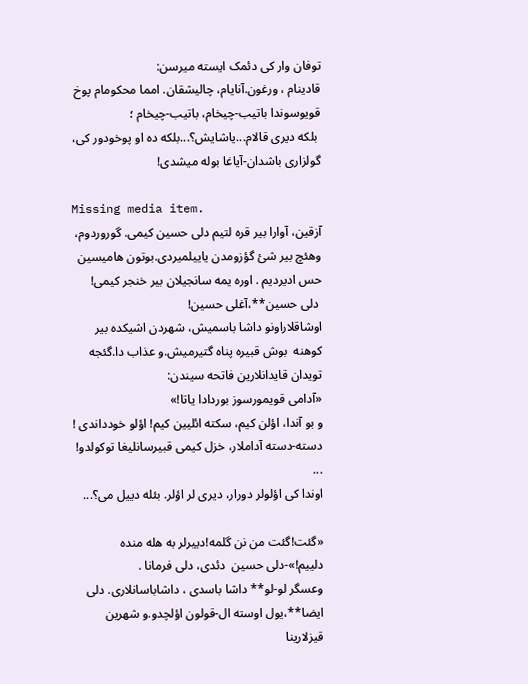توفان وار کی دئمک ایسته میرسن:
قادینام ، ورغون.آنایام، چالیشقان. امما محکومام پوخ قویوسوندا باتیب-چیخام، باتیب-چیخام ؛
 بلکه دیری قالام...یاشایش؟...بلکه ده او پوخودور کی، گولزاری باشدان-آیاغا بوله میشدی!

Missing media item.
آزقین، آوارا بیر قره لتیم دلی حسین کیمی. گوروردوم، وهئچ بیر شئ گؤزومدن یاییلمیردی.بوتون هامیسین حس ادیردیم . اوره یمه سانجیلان بیر خنجر کیمی!
 دلی حسین**،آغلی حسین!
اوشاقلاراونو داشا باسمیش، شهردن اشیکده بیر کوهنه  بوش قبیره پناه گتیرمیش.و عذاب دا.گئجه تویدان قایدانلارین فاتحه سیندن:
«آدامی قویمورسوز بوردادا یاتا!»
و بو آندا، اؤلن کیم، سکته ائلیین کیم! اؤلو خودداندی ! دسته-دسته آداملار، خزل کیمی قبیرسانلیغا توکولدو! ...
اوندا کی اؤلولر دورار، دیری لر اؤلر. بئله دییل می؟...

«گئت!گئت من نن گلمه!دییرلر به هله منده دلییم!»-دلی حسین  دئدی، دلی فرمانا .
وعسگر لو-لو** داشا باسدی ، داشاباسانلاری. دلی  ایضا**،یول اوسته ال-قولون اؤلچدو.و شهرین قیزلارینا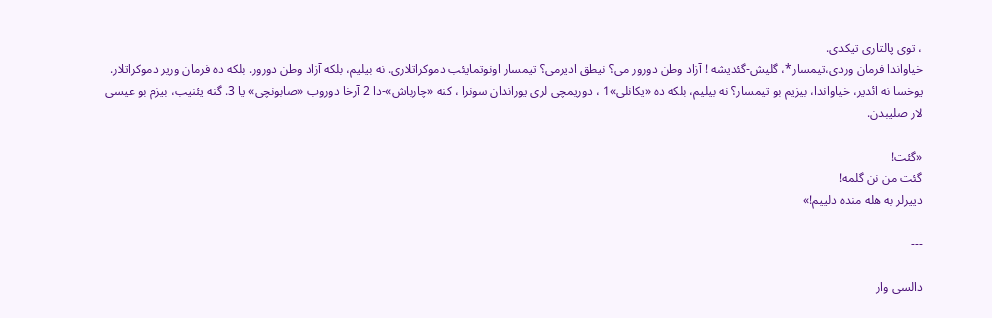، توی پالتاری تیکدی.
خیاواندا فرمان وردی،تیمسار*، گلیش-گئدیشه ! آزاد وطن دورور می؟ نیطق ادیرمی؟ تیمسار اونوتمایئب دموکراتلاری. نه بیلیم، بلکه آزاد وطن دورور. بلکه ده فرمان وریر دموکراتلار. یوخسا نه ائدیر، خیاواندا، بیزیم بو تیمسار؟ نه بیلیم، بلکه ده «یکانلی»1 ، دوریمچی لری یوراندان سونرا ، کنه «چارباش»-دا 2 آرخا دوروب «صابونچی» یا 3. گنه یئنیب، بیزم بو عیسی لار صلیبدن.

«گئت!
گئت من نن گلمه!
دییرلر به هله منده دلییم!»

---

دالسی وار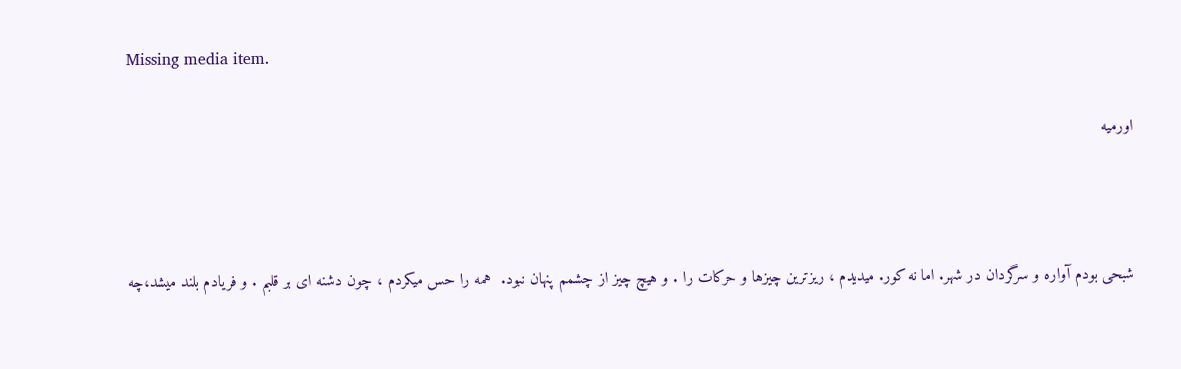Missing media item.

اورمیه



شبحی بودم آواره و سرگردان در شهر. اما نه کور. میدیدم ، ریزترین چیزها و حرکات را . و هیچ چیز از چشمم پنهان نبود.  همه را حس میکردم ، چون دشنه ای بر قلبم . و فریادم بلند میشد،چه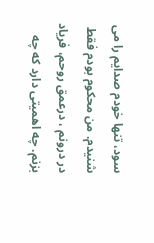سود، تنها خودم صدایم را می شنیدم. من محکوم بودم فقط در درونم ، درعمق روحم، فریاد بزنم. چه اهمیتی دارد که چه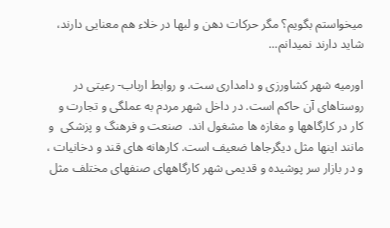میخواستم بگویم؟ مگر حرکات دهن و لبها در خلاء هم معنایی دارند، شاید دارند نمیدانم...

اورمیه شهر کشاورزی و دامداری ست. و روابط ارباب- رعیتی در روستاهای آن حاکم است. در داخل شهر مردم به عملگی و تجارت و  کار در کارگاهها و مغازه ها مشغول اند.  صنعت و فرهنگ و پزشکی  و مانند اینها مثل دیگرجاها ضعیف است. کارهانه های قند و دخانیات ،  و در بازار سر پوشیده و قدیمی شهر کارگاههای صنفهای مختلف مثل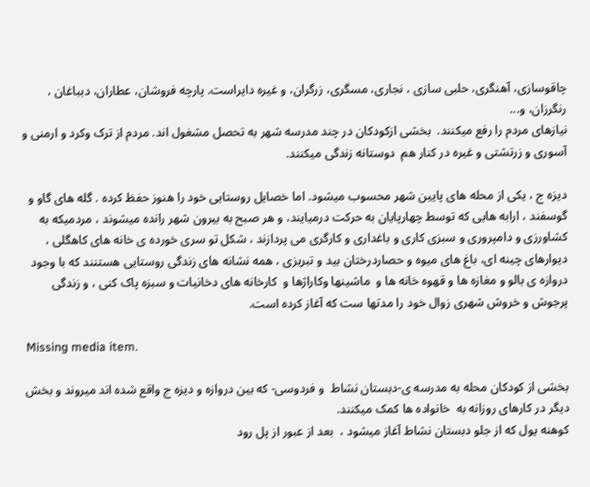چاقوسازی، آهنگری، حلبی سازی ، نجاری، مسگری، زرگران، و غیره دایراست. پارچه فروشان، عطاران، دبباغان ، رنگرزان، و...
نیازهای مردم را رفع میکنند.  بخشی ازکودکان در چند مدرسه شهر به تحصل مشغول اند. مردم از ترک وکرد و ارمنی و آسوری و زرتشتی و غیره در کنار هم  دوستانه زندگی میکنند.

دیزه ج ، یکی از محله های پایین شهر محسوب میشود. اما خصایل روستایی خود را هنوز حفظ کرده . گله های گاو و گوسفند ، ارابه هایی که توسط چهارپایان به حرکت درمیایند، و هر صبح به بیرون شهر رانده میشوند ، مردمیکه به کشاورزی و دامپروری و سبزی کاری و باغداری و کارگری می پردازند ، شکل تو سری خورده ی خانه های کاهگلی ، دیوارهای چینه ای، باغ های میوه و حصاردرختان بید و تبریزی ، همه نشانه های زندگی روستایی هستنند که با وجود دروازه ی بالو و مغازه ها و قهوه خانه ها و  ماشینها وکاراژها و  کارخانه های دخانیات و سبزه پاک کنی ، و زندگی پرجوش و خروش شهری زوال خود را مدتها ست که آغاز کرده است.

 Missing media item.

بخشی از کودکان محله به مدرسه ی-دبستان نشاط  و فردوسی- که بین دروازه و دیزه ج واقع شده اند میروند و بخش  دیگر در کارهای روزانه به  خانواده ها کمک میکنند.
کوهنه یول که از جلو دبستان نشاط آغاز میشود ،  بعد از عبور از پل رود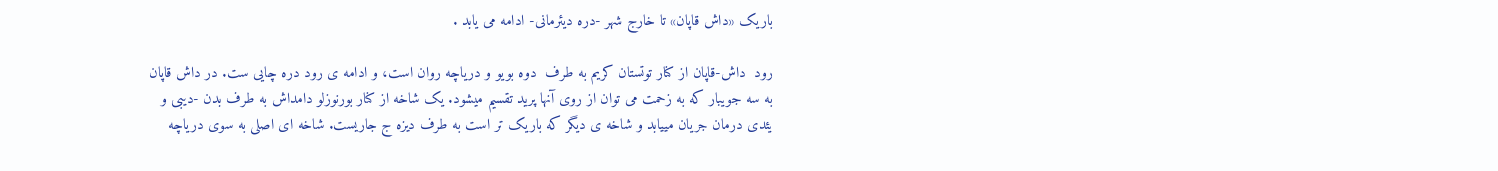باریک «داش قاپان» تا خارج شهر -دره دیئرمانی- ادامه می یابد .

رود  داش-قاپان از کنار توتستان کریم به طرف  دوه بویو و دریاچه روان است، و ادامه ی رود دره چایی ست. در داش قاپان به سه جویبار که به زحمت می توان از روی آنها پرید تقسیم میشود. یک شاخه از کنار بورنوزلو دامداش به طرف بدن -دیبی و یئدی درمان جریان مییابد و شاخه ی دیگر که باریک تر است به طرف دیزه ج جاریست. شاخه ای اصلی به سوی دریاچه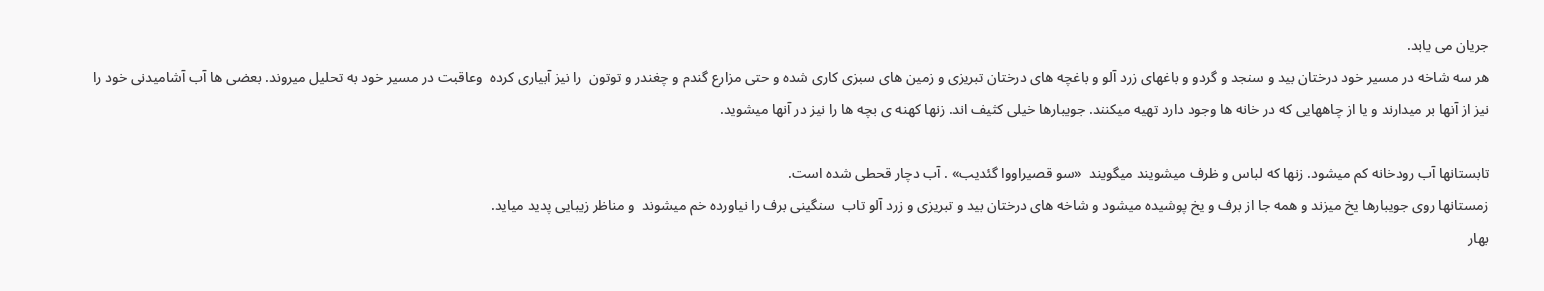جریان می یابد.
هر سه شاخه در مسیر خود درختان بید و سنجد و گردو و باغهای زرد آلو و باغچه های درختان تبریزی و زمین های سبزی کاری شده و حتی مزارع گندم و چغندر و توتون  را نیز آبیاری کرده  وعاقبت در مسیر خود به تحلیل میروند. بعضی ها آب آشامیدنی خود را نیز از آنها بر میدارند و یا از چاههایی که در خانه ها وجود دارد تهیه میکنند. جویبارها خیلی کثیف اند. زنها کهنه ی بچه ها را نیز در آنها میشوید.

تابستانها آب رودخانه کم میشود. زنها که لباس و ظرف میشویند میگویند  «سو قصیراووا گئدیب» . آب دچار قحطی شده است.
زمستانها روی جویبارها یخ میزند و همه جا از برف و یخ پوشیده میشود و شاخه های درختان بید و تبریزی و زرد آلو تاب  سنگینی برف را نیاورده خم میشوند  و مناظر زیبایی پدید میاید.
بهار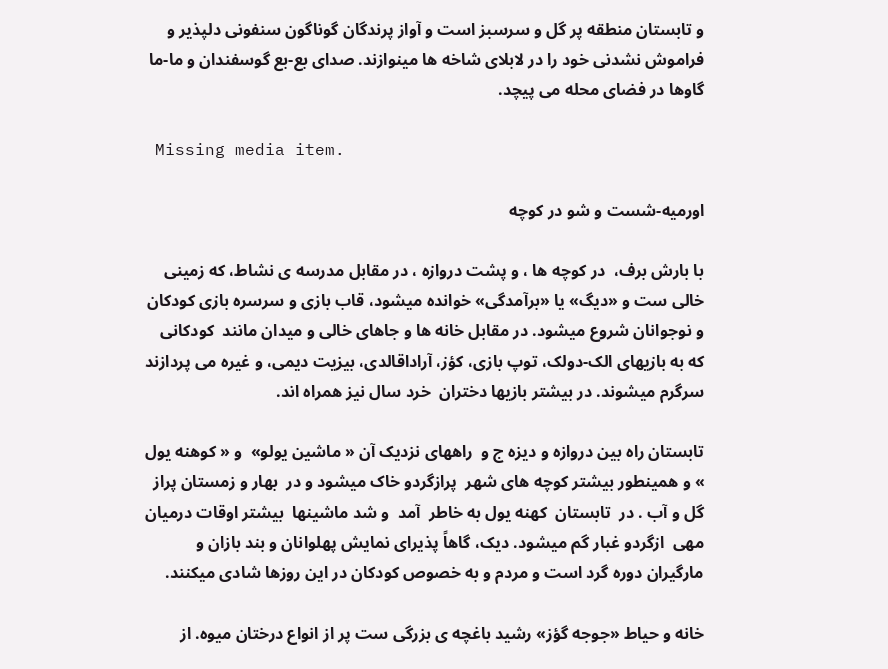و تابستان منطقه پر گل و سرسبز است و آواز پرندگان گوناگون سنفونی دلپذیر و فراموش نشدنی خود را در لابلای شاخه ها مینوازند. صدای بع-بع گوسفندان و ما-ما گاوها در فضای محله می پیچد.

 Missing media item.

اورمیه-شست و شو در کوچه

با بارش برف،  در کوچه ها ، و پشت دروازه ، در مقابل مدرسه ی نشاط، که زمینی خالی ست و «دیگ» یا «برآمدگی» خوانده میشود، قاب بازی و سرسره بازی کودکان و نوجوانان شروع میشود. در مقابل خانه ها و جاهای خالی و میدان مانند  کودکانی که به بازیهای الک-دولک، توپ بازی، کؤز، آراداقالدی، بیزیت دیمی، و غیره می پردازند سرگرم میشوند. در بیشتر بازیها دختران  خرد سال نیز همراه اند.

تابستان راه بین دروازه و دیزه ج و  راههای نزدیک آن « ماشین یولو»  و « کوهنه یول » و همینطور بیشتر کوچه های شهر  پرازگردو خاک میشود و در  بهار و زمستان پراز گل و آب . در  تابستان  کهنه یول به خاطر  آمد  و شد ماشینها  بیشتر اوقات درمیان مهی  ازگردو غبار گم میشود. دیک، گاهاً پذیرای نمایش پهلوانان و بند بازان و مارگیران دوره گرد است و مردم و به خصوص کودکان در این روزها شادی میکنند.

خانه و حیاط «جوجه گؤز» رشید باغچه ی بزرگی ست پر از انواع درختان میوه. از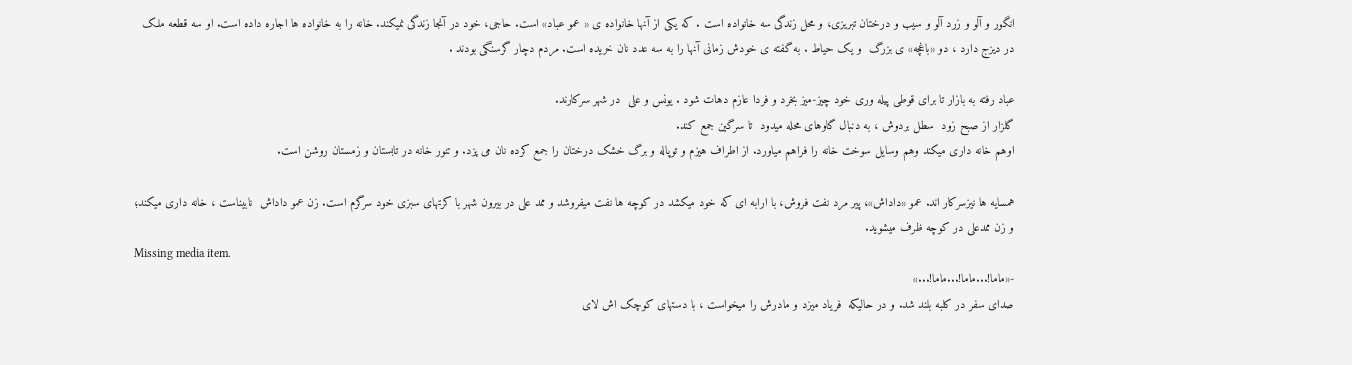انگور و آلو و زرد آلو و سیب و درختان تبریزی، و محل زندگی سه خانواده است . که یکی از آنها خانواده ی « عمو عباد» است. حاجی، خود در آنجا زندگی نمیکند. خانه را به خانواده ها اجاره داده است. او سه قطعه ملک در دیزج دارد ، دو «باغچه» ی بزرگ  و یک حیاط . به گفته ی خودش زمانی آنها را به سه عدد نان خریده است. مردم دچار گرسنگی بودند .

عباد رفته به بازار تا برای قوطی پیله وری خود چیز-میز بخرد و فردا عازم دهات شود . یونس و علی  در شهر سرکارند.
گلزار از صبح زود  سطل بردوش ، به دنبال گاوهای محله میدود  تا سرگین جمع کند.
اوهم خانه داری میکند وهم وسایل سوخت خانه را فراهم میاورد. از اطراف هیزم و توپاله و برگ خشک درختان را جمع کرده نان می پزد. و تنور خانه در تابستان و زمستان روشن است.

همسایه ها نیزسرکار اند. عمو «داداش»، پیر مرد نفت فروش، با ارابه ای که خود میکشد در کوچه ها نفت میفروشد و ممد علی در بیرون شهر با کرتهای سبزی خود سرگرم است. زن عمو داداش  نابیناست ، خانه داری میکند؛ و زن ممدعلی در کوچه ظرف میشوید.
Missing media item.
-«ماما!...ماما!...ماما!...»
صدای سفر در کلبه بلند شد. و در حالیکه  فریاد میزد و مادرش را میخواست ، با دستهای کوچک اش لای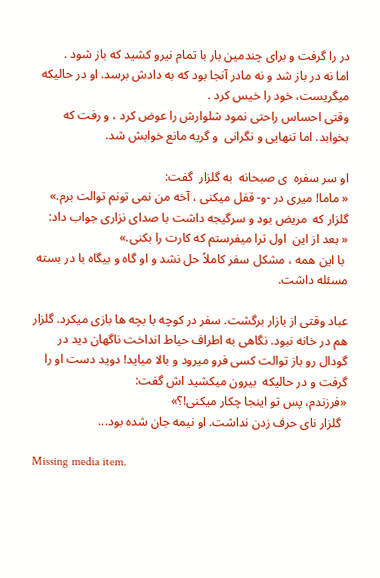در را گرفت و برای چندمین بار با تمام نیرو کشید که باز شود .
اما نه در باز شد و نه مادر آنجا بود که به دادش برسد. او در حالیکه میگریست، خود را خیس کرد .
وقتی احساس راحتی نمود شلوارش را عوض کرد ، و رفت که بخوابد. اما تنهایی و نگرانی  و گریه مانع خوابش شد.

او سر سفره  ی صبحانه  به گلزار  گفت:
« ماما! میری در -و- قفل میکنی ، آخه من نمی تونم توالت برم.»
گلزار که  مریض بود و سرگیجه داشت با صدای نزاری جواب داد:
« بعد از این  اول ترا میفرستم که کارت را بکنی.»
 با این همه ، مشکل سفر کاملاً حل نشد و او گاه و بیگاه با در بسته مسئله داشت.

عباد وقتی از بازار برگشت. سفر در کوچه با بچه ها بازی میکرد. گلزار هم در خانه نبود. نگاهی به اطراف حیاط انداخت ناگهان دید در گودال رو باز توالت کسی فرو میرود و بالا میاید! دوید دست او را گرفت و در حالیکه  بیرون میکشید اش گفت:
«فرزندم، پس تو اینجا چکار میکنی!؟»
  گلزار نای حرف زدن نداشت. او نیمه جان شده بود...

Missing media item.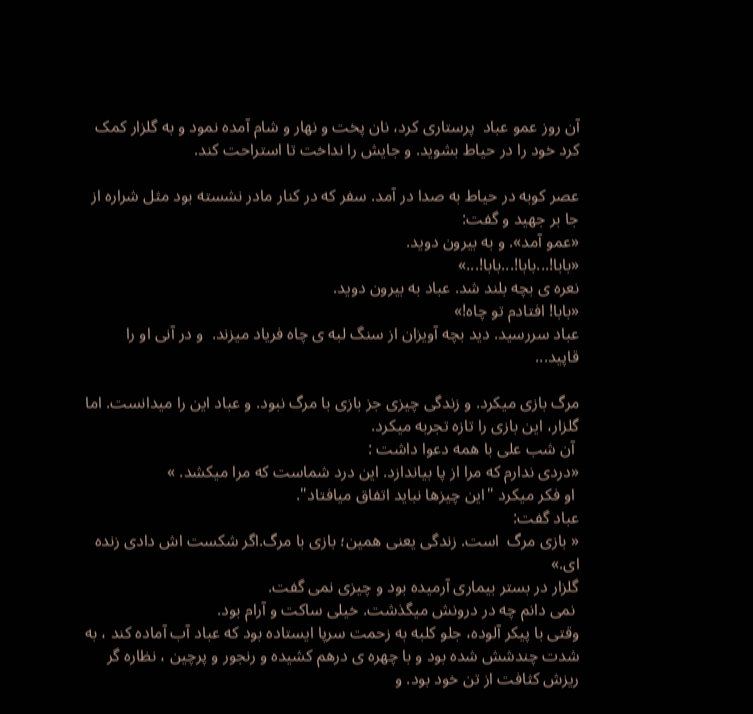آن روز عمو عباد  پرستاری کرد، نان پخت و نهار و شام آمده نمود و به گلزار کمک کرد خود را در حیاط بشوید. و جایش را نداخت تا استراحت کند.

عصر کوبه در حیاط به صدا در آمد. سفر که در کنار مادر نشسته بود مثل شراره از جا بر جهید و گفت:
«عمو آمد». و به بیرون دوید.
«بابا!...بابا!...بابا!...»
نعره ی بچه بلند شد. عباد به بیرون دوید.
«بابا! افتادم تو چاه!»
عباد سررسید. دید بچه آویزان از سنگ لبه ی چاه فریاد میزند.  و در آنی او را  قاپید...

مرگ بازی میکرد. و زندگی چیزی جز بازی با مرگ نبود. و عباد این را میدانست. اما گلزار، این بازی را تازه تجربه میکرد.
 آن شب علی با همه دعوا داشت :
«دردی ندارم که مرا از پا بیاندازد. این درد شماست که مرا میکشد. »
 او فکر میکرد "این چیزها نباید اتفاق میافتاد".
عباد گفت:
« بازی مرگ  است. زندگی یعنی همین؛ بازی با مرگ.اگر شکست اش دادی زنده ای.»
گلزار در بستر بیماری آرمیده بود و چیزی نمی گفت.
 نمی دانم چه در درونش میگذشت. خیلی ساکت و آرام بود.
وقتی با پیکر آلوده، جلو کلبه به زحمت سرپا ایستاده بود که عباد آب آماده کند ، به شدت چندشش شده بود و با چهره ی درهم کشیده و رنجور و پرچین ، نظاره گر ریزش کثافت از تن خود بود. و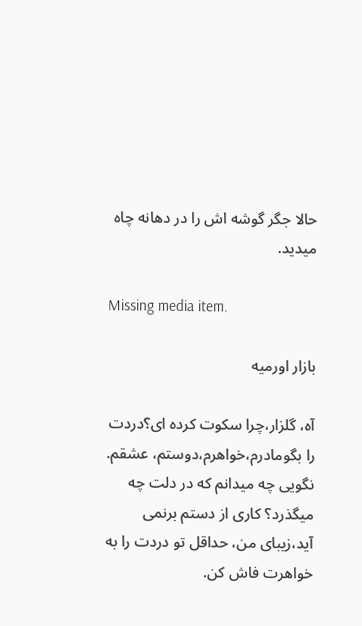حالا جگر گوشه اش را در دهانه چاه میدید.

Missing media item.

بازار اورمیه

آه، گلزار،چرا سکوت کرده ای؟دردت را بگومادرم،خواهرم،دوستم، عشقم. نگویی چه میدانم که در دلت چه میگذرد؟ کاری از دستم برنمی آید،زیبای من، حداقل تو دردت را به خواهرت فاش کن.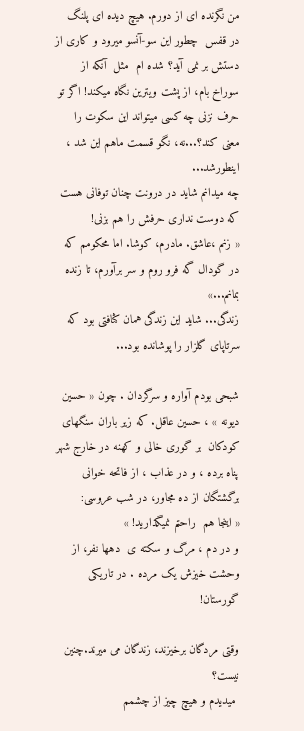من نگرنده ای از دورم. هیچ دیده ای پلنگ در قفس  چطور این سو-آنسو میرود و کاری از دستش بر نمی آید؟ شده ام  مثل  آنکه از سوراخ بام، از پشت ویترین نگاه میکند! اگر تو حرف نزنی چه کسی میتواند این سکوت را معنی کند؟...نه، نگو قسمت ماهم این شد ، اینطورشد...
چه میدانم شاید در درونت چنان توفانی هست که دوست نداری حرفش را هم بزنی!
« زنم ،عاشق. مادرم، کوشا. اما محکومم که در گودال گه فرو روم و سر برآورم، تا زنده بمانم...»
زندگی... شاید این زندگی همان کثافتی بود که سرتاپای گلزار را پوشانده بود...

شبحی بودم آواره و سرگردان . چون « حسین دیونه » ، حسین عاقل. که زیر باران سنگهای کودکان  بر گوری خالی و کهنه در خارج شهر  پناه برده ، و در عذاب ، از فاتحه خوانی برگشتگان از ده مجاور، در شب عروسی:
« اینجا هم  راحتم نمیگذارید! »
و در دم ، مرگ و سکته ی  دهها نفر، از وحشت خیزش یک مرده . در تاریکی گورستان!

وقتی مردگان برخیزند، زندگان می میرند.چنین نیست؟
 میدیدم و هیچ چیز از چشمم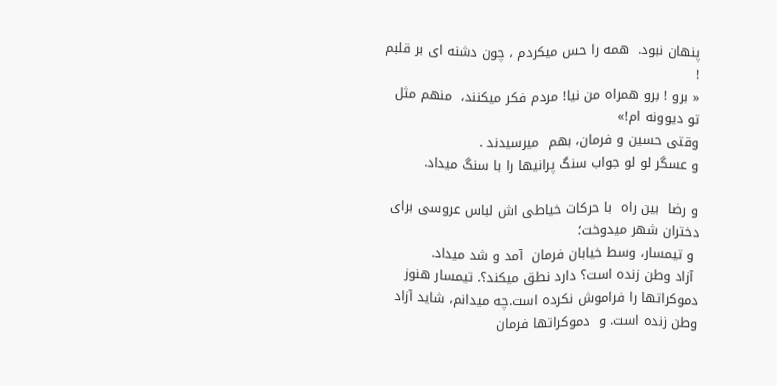پنهان نبود.  همه را حس میکردم ، چون دشنه ای بر قلبم !
« برو ! برو همراه من نیا! مردم فکر میکنند،  منهم مثل تو دیوونه ام!»
وقتی حسین و فرمان، بهم  میرسیدند .
و عسگر لو لو جواب سنگ پرانیها را با سنگ میداد.

و رضا  بین راه  با حرکات خیاطی اش لباس عروسی برای دختران شهر میدوخت؛
 و تیمسار، وسط خیابان فرمان  آمد و شد میداد.
 آزاد وطن زنده است؟ دارد نطق میکند؟. تیمسار هنوز دموکراتها را فراموش نکرده است.چه میدانم، شاید آزاد وطن زنده است. و  دموکراتها فرمان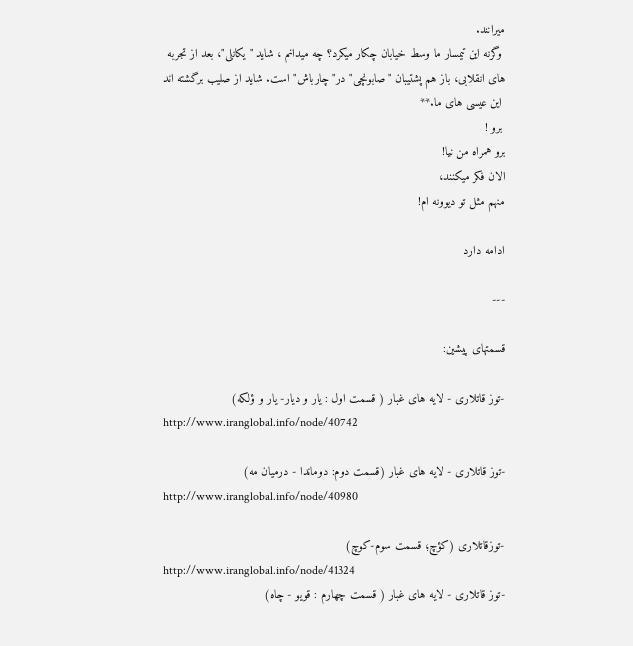میرانند.
 وگرنه این تیمسار ما وسط خیابان چکار میکرد؟ چه میدانم ، شاید "یکانلی"، بعد از تجربه های انقلابی، باز هم پشتیبان "صابونچی" در"چارباش" است. شاید از صلیب برگشته اند
 این عیسی های ما.**
 برو !
برو همراه من نیا!
الان فکر میکنند،
منهم مثل تو دیوونه ام!

ادامه دارد

---

قسمتهای پیشین:

-توز قاتلاری - لایه های غبار ( قسمت اول : یار و دیار- یار و ؤلکه)
http://www.iranglobal.info/node/40742

-توز قاتلاری - لایه های غبار (قسمت دوم: دوماندا - درمیان مه)
http://www.iranglobal.info/node/40980

-توزقاتلاری (کؤچ؛ قسمت سوم-کوچ)
http://www.iranglobal.info/node/41324
-توز قاتلاری - لایه های غبار ( قسمت چهارم : قویو - چاه)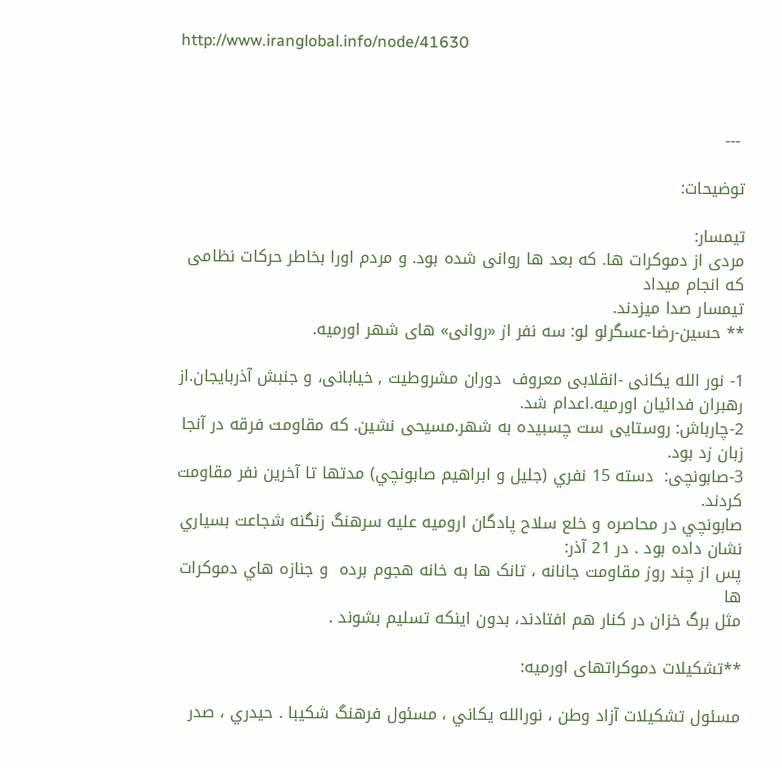http://www.iranglobal.info/node/41630



 ---

توضیحات:

تیمسار:
مردی از دموکرات ها. که بعد ها روانی شده بود. و مردم اورا بخاطر حرکات نظامی که انجام میداد
تیمسار صدا میزدند.
** حسین-رضا-عسگرلو لو: سه نفر از «روانی» های شهر اورمیه.

1- نور الله یکانی -انقلابی معروف  دوران مشروطیت , خیابانی، و جنبش آذربایجان.از رهبران فدائیان اورمیه.اعدام شد.
2-چارباش: روستایی ست چسبیده به شهر.مسیحی نشین. که مقاومت فرقه در آنجا زبان زد بود.
3-صابونچی:  دسته 15 نفري (جليل و ابراهيم صابونچي) مدتها تا آخرين نفر مقاومت كردند.
صابونچي در محاصره و خلع سلاح پادگان اروميه علیه سرهنگ زنگنه شجاعت بسياري نشان داده بود . در 21 آذر:
پس از چند روز مقاومت جانانه ، تانک ها به خانه هجوم برده  و جنازه هاي دموكرات ها
مثل برگ خزان در كنار هم افتادند، بدون اینکه تسليم بشوند .

**تشکیلات دموکراتهای اورمیه:

مسئول تشكيلات آزاد وطن ، نورالله يكاني ، مسئول فرهنگ شكيبا . حيدري ، صدر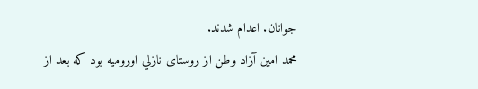جوانان. اعدام شدند.
محمد امين آزاد وطن از روستای نازلي اوروميه بود که بعد از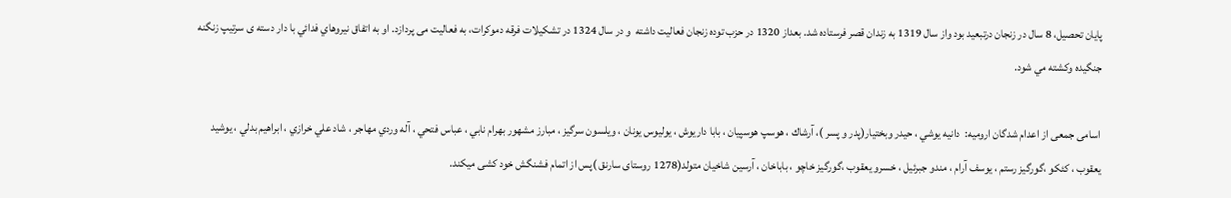پايان تحصيل، 8 سال در زنجان درتبعيد بود واز سال 1319 به زندان قصر فرستاده شد. بعداز 1320 در حزب توده زنجان فعاليت داشته  و در سال 1324 در تشكيلات فرقه دموکرات، به فعاليت می پردازد. او به اتفاق نيروهاي فدائي با دار دسته ی سرتيپ زنگنه جنگيده وكشته مي شود.

اسامی جمعی از اعدام شدگان اروميه:  دانيه يوشي ، حيدر وبختيار(پدر و پسر )، آرشاك ، هوسپ هوسپيان ، بابا داريوش ، يوليوس يونان ، ويلسون سرگيز ، مبارز مشهور بهرام نابي ، عباس فتحي ، آله وردي مهاجر ، شاد علي خرازي ، ابراهيم بدلي ، يوشيد يعقوب ، كئكو ،گورگيز رستم ، يوسف آرام ، مندو جبرئيل ، خسرو يعقوب ،گورگيز خاچو ، باباخان ، آرسين شاخيان متولد(1278 روستای سارنق )پس از اتمام فشنگش خود کشی میکند.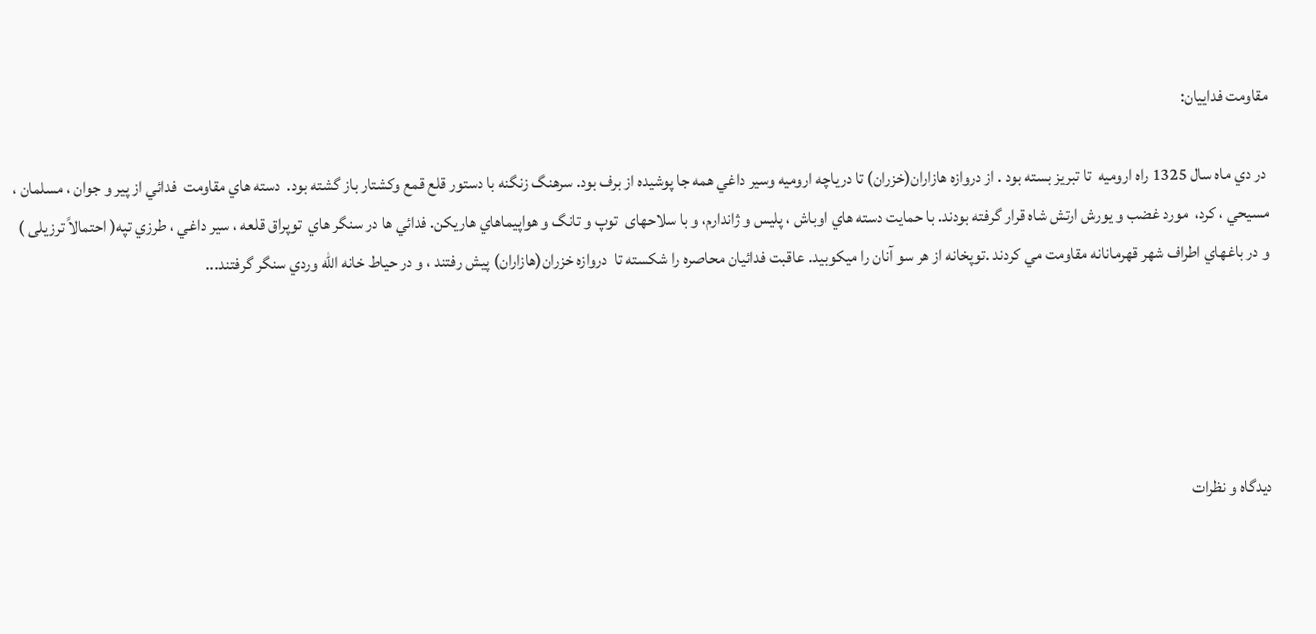مقاومت فداییان:

 در دي ماه سال 1325 راه اروميه  تا تبريز بسته بود . از دروازه هازاران(خزران) تا درياچه اروميه وسير داغي همه جا پوشيده از برف بود. سرهنگ زنگنه با دستور قلع قمع وكشتار باز گشته بود.  دسته هاي مقاومت  فدائي از پير و جوان ، مسلمان ، مسيحي ، كرد،  مورد غضب و یورش ارتش شاه قرار گرفته بودند. با حمايت دسته هاي اوباش ، پليس و ژاندارم، و با سلاحهای  توپ و تانگ و هواپيماهاي هاريكن. فدائي ها در سنگر هاي  توپراق قلعه ، سير داغي ، طرزي تپه( احتمالاً ترزیلی )  و در باغهاي اطراف شهر قهرمانانه مقاومت مي كردند .توپخانه از هر سو آنان را میکوبید. عاقبت فدائيان محاصره را شكسته تا  دروازه خزران(هازاران) پيش رفتند ، و در حياط خانه الله وردي سنگر گرفتند...





دیدگاه‌ و نظرات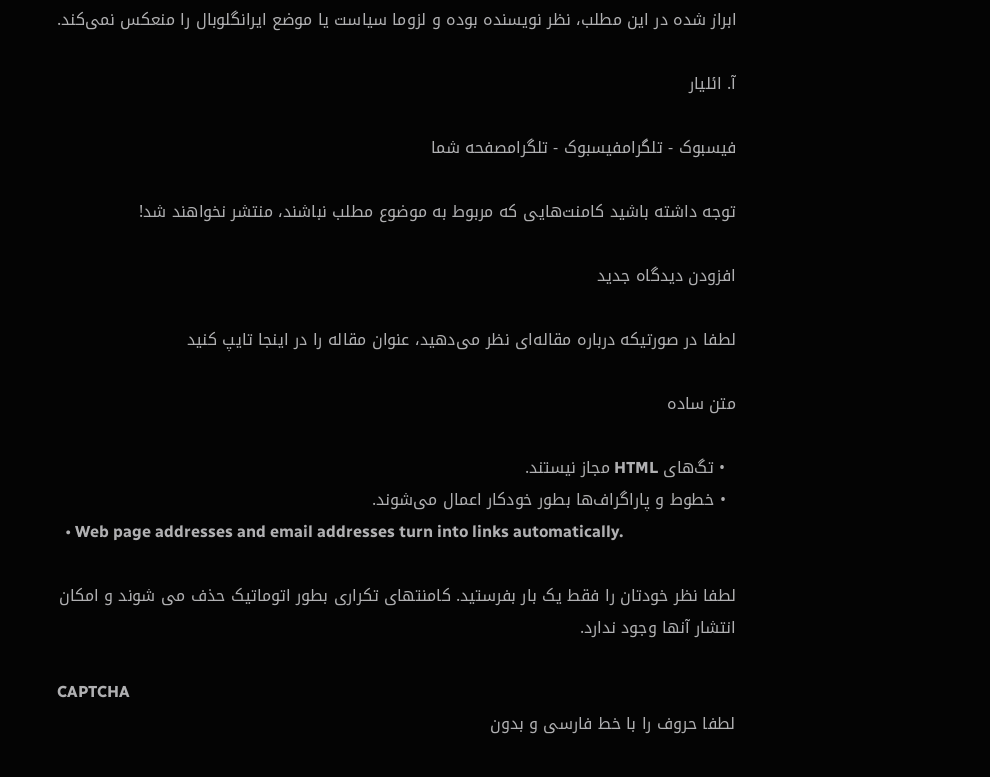ابراز شده در این مطلب، نظر نویسنده بوده و لزوما سیاست یا موضع ایرانگلوبال را منعکس نمی‌کند.

آ. ائلیار

فیسبوک - تلگرامفیسبوک - تلگرامصفحه شما

توجه داشته باشید کامنت‌هایی که مربوط به موضوع مطلب نباشند، منتشر نخواهند شد!

افزودن دیدگاه جدید

لطفا در صورتیکه درباره مقاله‌ای نظر می‌دهید، عنوان مقاله را در اینجا تایپ کنید

متن ساده

  • تگ‌های HTML مجاز نیستند.
  • خطوط و پاراگراف‌ها بطور خودکار اعمال می‌شوند.
  • Web page addresses and email addresses turn into links automatically.

لطفا نظر خودتان را فقط یک بار بفرستید. کامنتهای تکراری بطور اتوماتیک حذف می شوند و امکان انتشار آنها وجود ندارد.

CAPTCHA
لطفا حروف را با خط فارسی و بدون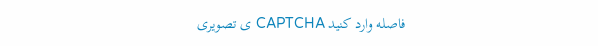فاصله وارد کنید CAPTCHA ی تصویری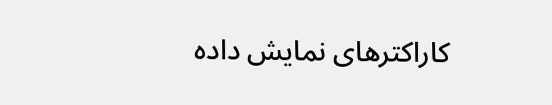کاراکترهای نمایش داده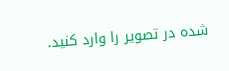شده در تصویر را وارد کنید.